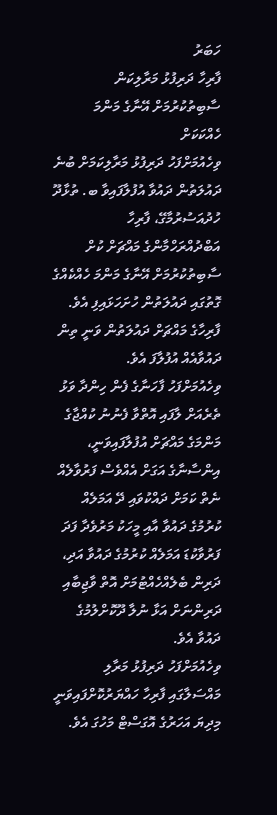ހަބަރު
ފާރިހާ ދަރިފުޅު މަރާލިކަން ސާބިތުކުރުމަށް އޭނާގެ މަންމަ ހެއްކަކަށް
ވިހެއުމަށްފަހު ދަރިފުޅު މަރާލިކަމަށް ބުނެ ދައުލަތުން ދައުވާ އުފުލާފައިވާ ބ. ތުޅާދޫ ހުދުއަސުރުމާގޭ، ފާރިހާ އަބްދުއްރަހްމާންގެ މައްޗަށް ކުށް ސާބިތުކުރުމަށް އޭނާގެ މަންމަ ހެއްކެއްގެ ގޮތުގައި ދައުލަތުން ހުށަހަޅައިފި އެވެ. ފާރިހާގެ މައްޗަށް ދައުލަތުން ވަނީ ތިން ދައުވާއެއް އުފުލާފަ އެވެ.
ވިހެއުމަށްފަހު ފާހަނާގެ ފެން ހިންދާ ވަޅު ތެރެއަށް ލާފައި އޮތްވާ ފެނުނު ކުއްޖާގެ މަންމަގެ މައްޗަށް އުފުލާފައިވަނީ، އިންސާނާގެ އަގަށް އެއްވެސް ފަރުވާލެއް ނެތް ކަމަށް ދައްކުވައި ދޭ އަމަލެއް ކުރުމުގެ ދައުވާ އާއި މީހަކު މަރުވެދާ ފަދަ ފަރުވާކުޑަ އަމަލެއް ކުރުމުގެ ދައުވާ އަދި، ދަރިން ބެލެއްހެއްޓުމަށް އޮތް ވާޖިބާއި ދަރިންނަށް އަޅާ ނުލާ ދޫކޮށްލުމުގެ ދައުވާ އެވެ.
ވިހެއުމަށްފަހު ދަރިފުޅު މަރާލި މައްސަލާގައި ފާރިހާ ހައްޔަރުކޮށްފައިވަނީ މިދިޔަ އަހަރުގެ އޮގަސްޓް މަހުގަ އެވެ.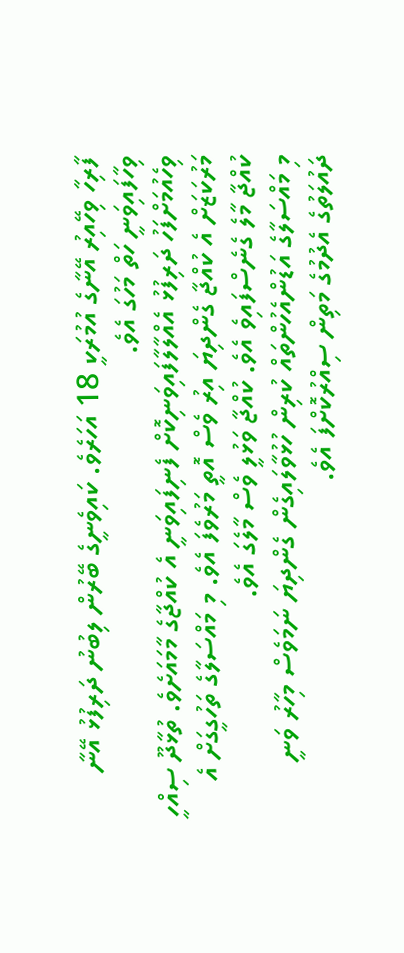ފާރިހާ ވިހޭއިރު އޭނާގެ އުމުރަކީ 18 އަހަރެވެ. ކައިވެނީގެ ބޭރުން ލިބުނު ދަރިފުޅު އޭނާ ވިހާފައިވަނީ ހަތް މަހުގަ އެވެ.
ވިހެއުމަށްފަހު ދަރިފުޅު އެއްލާލާފައިވަނިކޮށް ފެނިފައިވަނީ އެ ކުއްޖާގެ މާމައަށެވެ. ތުޅާދޫ ސިއްހީ މަރުކަޒަށް އެ ކުއްޖާ ގެންދިޔަ އިރު ވެސް އޮތީ މަރުވެފަ އެވެ. މި މައްސަލާގެ ތަހުގީގަށް އެ ކުއްޖާ މާލެ ގެނެސްފައިވެ އެވެ. ކުއްޖާ ވަޅުލީ ވެސް މާލެގަ އެވެ.
މި މައްސަލާގެ އަޑުންއެހުންތައް ކުރިން ހުޅުވާލައިގެން ގެންދިޔަ ނަމަވެސް މިހާރު ވަނީ ދައުލަތުގެ އެދުމުގެ މަތިން ސިއްރުކޮށްފަ އެވެ.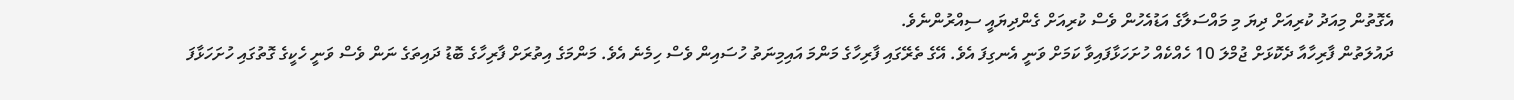އެގޮތުން މިއަދު ކުރިއަށް ދިޔަ މި މައްސަލާގެ އަޑުއެހުން ވެސް ކުރިއަށް ގެންދިޔައީ ސިއްރުންނެވެ.
ދައުލަތުން ފާރިހާއާ ދެކޮޅަށް ޖުމްލަ 10 ހެއްކެއް ހުށަހަޅާފައިވާ ކަމަށް ވަނީ އެނގިފަ އެވެ. އޭގެ ތެރޭގައި ފާރިހާގެ މަންމަ އައިމިނަތު ހުސައިން ވެސް ހިމެނެ އެވެ. މަންމަގެ އިތުރަށް ފާރިހާގެ ބޮޑު ދައިތަގެ ނަން ވެސް ވަނީ ހެކީގެ ގޮތުގައި ހުށަހަޅާފަ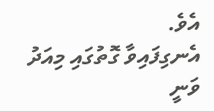އެވެ.
އެނގިފައިވާ ގޮތުގައި މިއަދު ވަނީ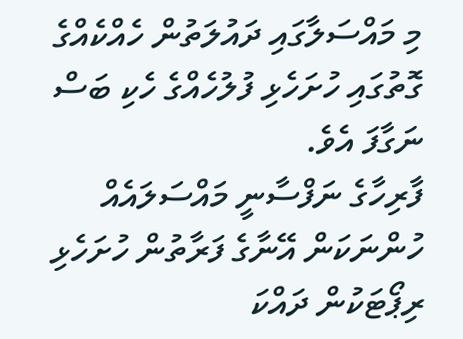މި މައްސަލާގައި ދައުލަތުން ހެއްކެއްގެ ގޮތުގައި ހުށަހެޅި ފުލުހެއްގެ ހެކި ބަސް ނަގާފަ އެވެ.
ފާރިހާގެ ނަފްސާނީ މައްސަލައެއް ހުންނަކަން އޭނާގެ ފަރާތުން ހުށަހެޅި ރިޕޯޓަކުން ދައްކަ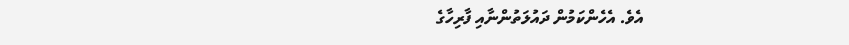އެވެ. އެހެންކަމުން ދައުލަތުންނާއި ފާރިހާގެ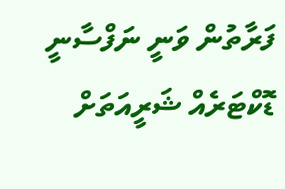ފަރާތުން ވަނީ ނަފްސާނީ ޑޮކްޓަރެއް ޝަރީއަތަށް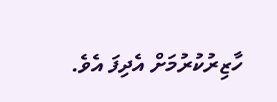ހާޒިރުކުރުމަށް އެދިފަ އެވެ.